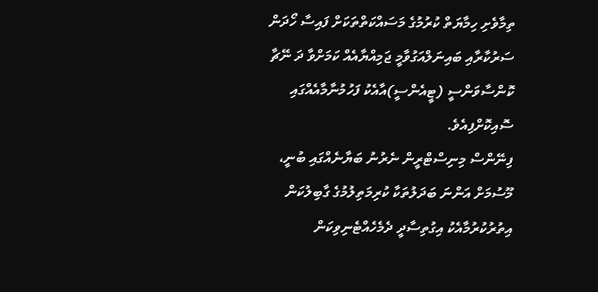ތިމާވެށި ހިމާޔަތް ކުރުމުގެ މަސައްކަތްތަކަށް ފައިސާ ހޯދަން ސަރުކާރާއި ބައިނަލްއަގުވާމީ ޖަމިއްޔާއެއް ކަމަށްވާ ދަ ނޭޗާ ކޮންސާވަންސީ (ޓީއެންސީ)އާއެކު ފަހުމުނާމާއެއްގައި ސޮއިކޮށްފިއެވެ.
ފިނޭންސް މިނިސްޓްރީން ނެރުނު ބަޔާނެއްގައި ބުނީ، މޫސުމަށް އަންނަ ބަދަލުތަކާ ކުރިމަތިލުމުގެ ގާބިލުކަން އިތުރުކުރުމާއެކު އިގުތިސާދީ ދެމެހެއްޓެނިވިކަން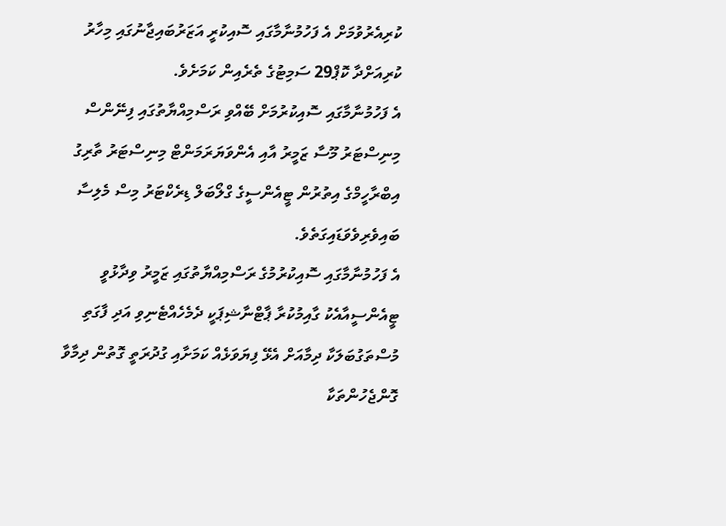ކުރިއެރުވުމަށް އެ ފަހުމުނާމާގައި ސޮއިކުރީ އަޒަރުބައިޖާނުގައި މިހާރު ކުރިއަށްދާ ކޮޕް29 ސަމިޓުގެ ތެރެއިން ކަމަށެވެ.
އެ ފަހުމުނާމާގައި ސޮއިކުރުމަށް ބޭއްވި ރަސްމިއްޔާތުގައި ފިނޭންސް މިނިސްޓަރު މޫސާ ޒަމީރު އާއި އެންވަޔަރަމަންޓް މިނިސްޓަރު ތާރިގު އިބްރާހީމްގެ އިތުރުން ޓީއެންސީގެ ގްލޯބަލް ޑިރެކްޓަރު މިސް މެލިސާ ބައިވެރިވެވަޑައިގަތެވެ.
އެ ފަހުމުނާމާގައި ސޮއިކުރުމުގެ ރަސްމިއްޔާތުގައި ޒަމީރު ވިދާޅުވީ ޓީއެންސީއާއެކު ގާއިމުކުރާ ޕާޓްނާޝިޕަކީ ދެމެހެއްޓެނިވި އަދި ފާގަތި މުސްތަގުބަލަކާ ދިމާއަށް އެޅޭ ފިޔަވަޅެއް ކަމަށާއި ގުދުރަތީ ގޮތުން ދިމާވާ ގޮންޖެހުންތަކާ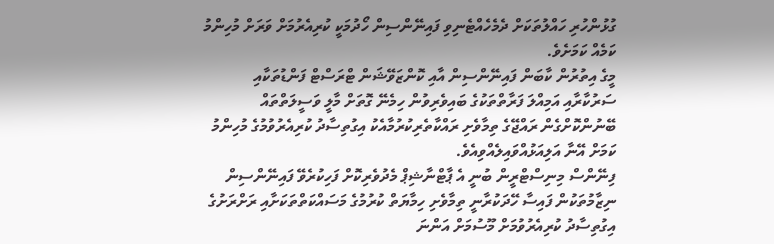ގުޅުންހުރި ހައްލުތަކަށް ދެމެހެއްޓެނިވި ފައިނޭންސިން ހޯދުމަކީ ކުރިއެރުމަށް ވަރަށް މުހިންމު ކަމެއް ކަމަށެވެ.
މީގެ އިތުރުން ކާބަން ފައިނޭންސިން އާއި ކޮންޒަވޭޝަން ޓްރަސްޓް ފަންޑުތަކާއި ސަރުކާރާއި އަމިއްލަ ފަރާތްތަކުގެ ބައިވެރިވުން ހިމެނޭ ގޮތަށް މާލީ ވަސީލަތްތައް ބޭނުންކޮށްގެން ރައްޖޭގެ ތިމާވެށި ރައްކާތެރިކުރުމާއެކު އިގުތިސާދު ކުރިއެރުވުމުގެ މުހިންމު ކަމަށް އޭނާ އަލިއަޅުއްވައިލެއްވިއެވެ.
ފިނޭންސް މިނިސްޓްރީން ބުނީ އެ ޕާޓްނާޝިޕް މެދުވެރިކޮށް ފަހިކުރެވޭ ފައިނޭންސިން ނިޒާމުތަކުން ފައިސާ ހޭދަކުރާނީ ތިމާވެށި ހިމާޔަތް ކުރުމުގެ މަސައްކަތްތަކަށާއި ރަށްރަށުގެ އިގުތިސާދު ކުރިއެރުވުމަށް މޫސުމަށް އަންނަ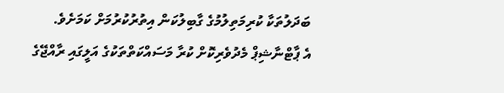ބަދަލުތަކާ ކުރިމަތިލުމުގެ ގާބިލުކަން އިތުރުކުރުމަށް ކަމަށެވެ.
އެ ޕާޓްނާޝިޕް މެދުވެރިކޮށް ކުރާ މަސައްކަތްތަކުގެ އަލީގައި ރާއްޖޭގެ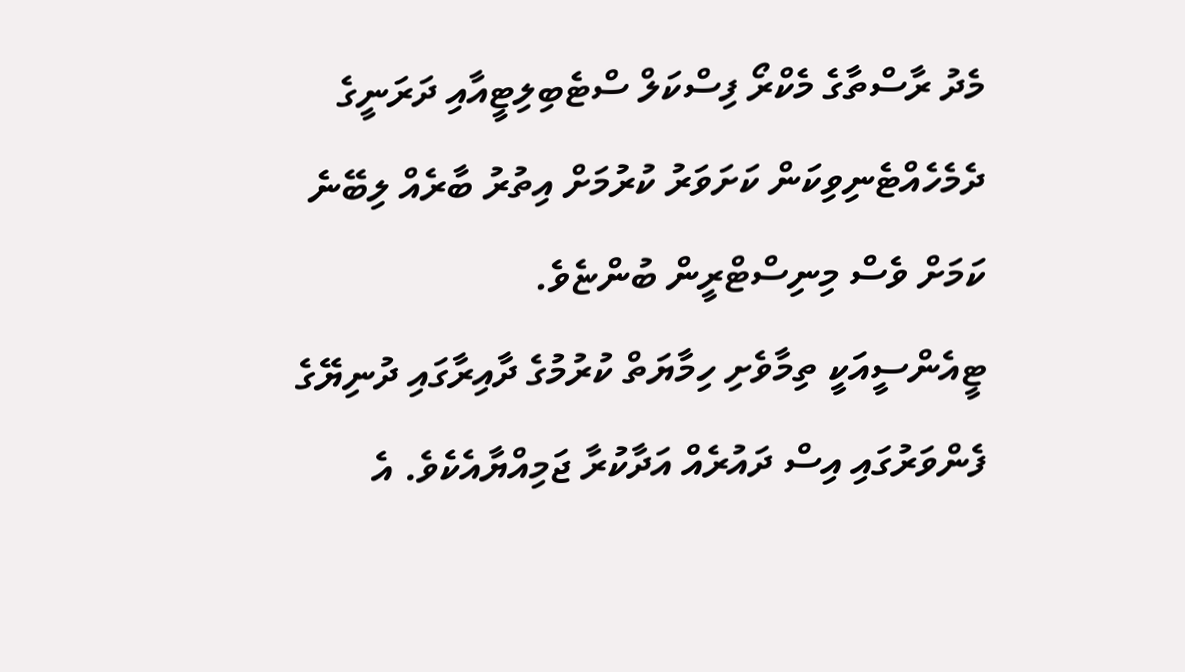މެދު ރާސްތާގެ މެކްރޯ ފިސްކަލް ސްޓެބިލިޓީއާއި ދަރަނީގެ ދެމެހެއްޓެނިވިކަން ކަށަވަރު ކުރުމަށް އިތުރު ބާރެއް ލިބޭނެ ކަމަށް ވެސް މިނިސްޓްރީން ބުންޏެވެ.
ޓީއެންސީއަކީ ތިމާވެށި ހިމާޔަތް ކުރުމުގެ ދާއިރާގައި ދުނިޔޭގެ ފެންވަރުގައި އިސް ދައުރެއް އަދާކުރާ ޖަމިއްޔާއެކެވެ. އެ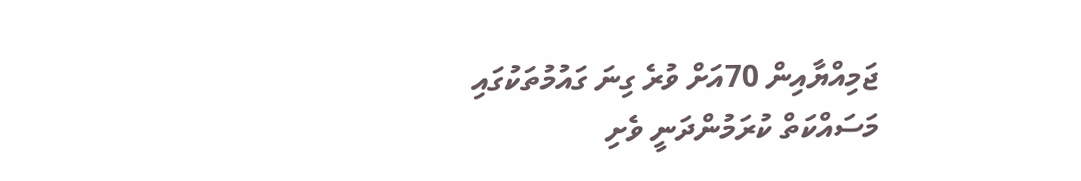ޖަމިއްޔާއިން 70އަށް ވުރެ ގިނަ ގައުމުތަކުގައި މަސައްކަތް ކުރަމުންދަނީ ވެށި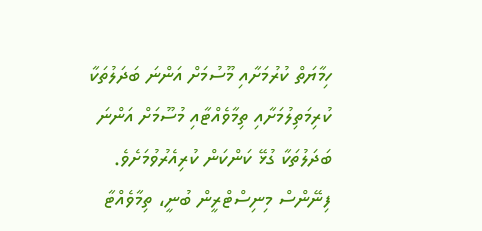ހިމާޔަތް ކުރުމަށާއި މޫސުމަށް އަންނަ ބަދަލުތަކާ ކުރިމަތިލުމަށާއި ތިމާވެއްޓާއި މުސޫމަށް އަންނަ ބަދަލުތަކާ ގުޅޭ ކަންކަން ކުރިއެރުވުމަށެވެ.
ފިނޭންސް މިނިސްޓްރީން ބުނީ، ތިމާވެއްޓާ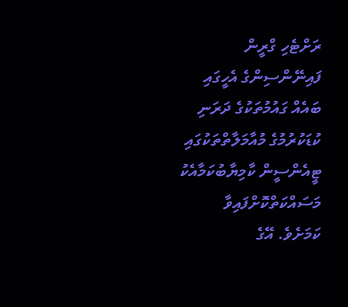ރަށްޓެހި ގްރީން ފައިނޭންސިންގެ އެހީގައި ބައެއް ގައުމުތަކުގެ ދަރަނި ކުޑަކުރުމުގެ މުއާމަލާތްތަކުގައި ޓީއެންސީން ކާމިޔާބުކަމާއެކު މަސައްކަތްކޮށްފައިވާ ކަމަށެވެ. އޭގެ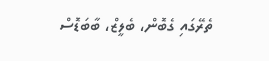ތެރޭގައި ގެބޮން، ބެލީޒް، ބާބަޑޮސް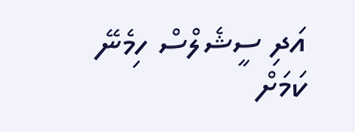އަދި ސީޝެލްސް ހިމެނޭ ކަމަށް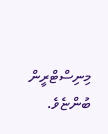މިނިސްޓްރީން ބުންޏެވެ.